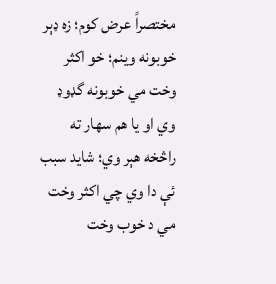مختصراً عرض کوم؛ زه ډېر خوبونه وینم؛ خو اکثر وخت مي خوبونه گډوډ وي او یا هم سهار ته راڅخه هېر وي؛ شاید سبب ئې دا وي چي اکثر وخت مي د خوب وخت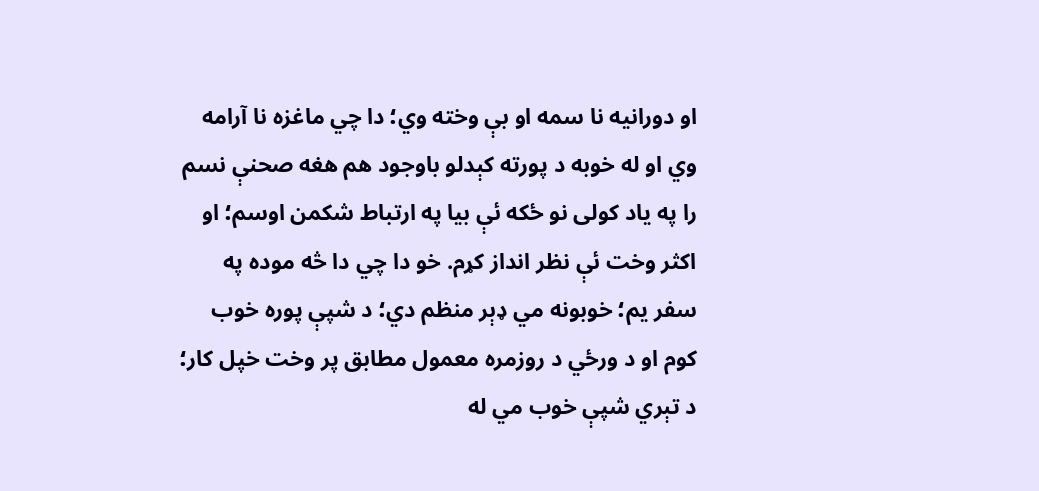او دورانیه نا سمه او بې وخته وي؛ دا چي ماغزه نا آرامه وي او له خوبه د پورته کېدلو باوجود هم هغه صحنې نسم را په یاد کولی نو ځکه ئې بیا په ارتباط شکمن اوسم؛ او اکثر وخت ئې نظر انداز کړم. خو دا چي دا څه موده په سفر یم؛ خوبونه مي ډېر منظم دي؛ د شپې پوره خوب کوم او د ورځي د روزمره معمول مطابق پر وخت خپل کار؛ د تېري شپې خوب مي له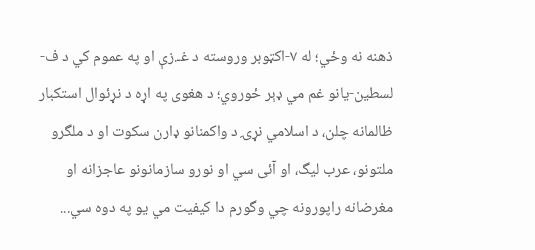ذهنه نه وځي؛ له ۷-اکټوبر وروسته د غـ.زې او په عموم کي د ف-لسطین-یانو غم مي ډېر ځوروي؛ د هغوی په اړه د نړئوال استکبار ظالمانه چلن، د اسلامي نړۍ د واکمنانو ډارن سکوت او د ملگرو ملتونو، عرب لیگ، او آئی سي او نورو سازمانونو عاجزانه او مغرضانه راپورونه چي وگورم دا کیفیت مي یو په دوه سي...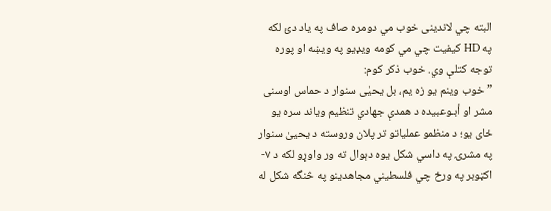البته چي لاندینی خوب مي دومره صاف په یاد دئ لکه په HD کیفیت چي مي کومه ويډیو په ويښه او پوره توجه کتلې وي. خوب ذکر کوم:
”خوب وینم یو زه یم، بل یحیٰی سنوار د حماس اوسنی مشر او أبـوعبیده د همدې جهادي تنظیم ویاند سره یو ځای یو؛ د منظمو عملیاتو تر پلان وروسته د یحییٰ سنوار په مشرۍ په داسي شکل یوه دېوال ته ور واوړو لکه د ۷-اکټوبر په ورځ چي فلسطیني مجاهدینو په څنگه شکل له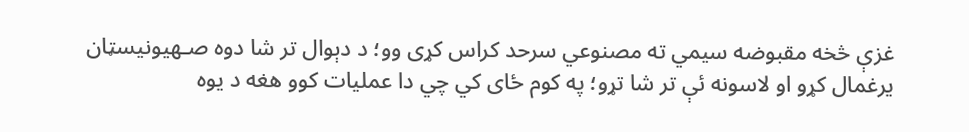غزې څخه مقبوضه سیمي ته مصنوعي سرحد کراس کړی وو؛ د دېوال تر شا دوه صـهیونیسټان یرغمال کړو او لاسونه ئې تر شا تړو؛ په کوم ځای کي چي دا عملیات کوو هغه د یوه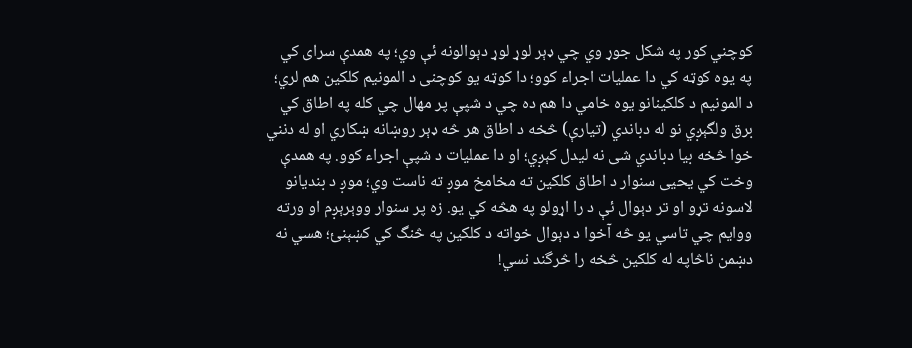کوچني کور په شکل جوړ وي چي ډېر لوړ لوړ دېوالونه ئې وي؛ په همدې سرای کي په یوه کوټه کي دا عملیات اجراء کوو؛ دا کوټه یو کوچنی د المونیم کلکین هم لري؛ د المونیم د کلکینانو یوه خامي دا هم ده چي د شپې پر مهال چي کله په اطاق کي برق ولگېږي نو له دباندي (تیارې) څخه د اطاق هر څه ډېر روښانه ښکاري او له دنني خوا څخه بیا دباندي شی نه لیدل کېږي؛ او دا عملیات د شپې اجراء کوو. په همدې وخت کي یحیی سنوار د اطاق کلکین ته مخامخ موږ ته ناست وي؛ موږ د بندیانو لاسونه تړو او تر دېوال ئې د را اړولو په هڅه کي يو. زه پر سنوار ووېرېږم او ورته ووایم چي تاسي یو څه آخوا د دېوال خواته د کلکین په څنگ کي کښېنئ؛ هسي نه دښمن ناڅاپه له کلکین څخه را څرگند نسي!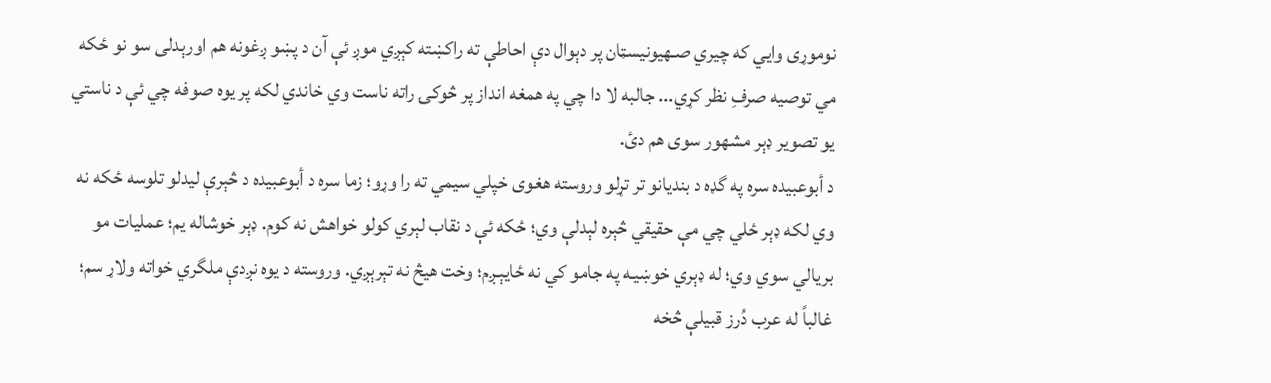نوموړی وایي که چيري صـهیونیسټان پر دېوال دې احاطې ته راکښته کېږي موږ ئې آن د پښو ږغونه هم اورېدلی سو نو ځکه مي توصیه صرفِ نظر کړي... جالبه لا دا چي په همغه انداز پر څوکۍ راته ناست وي خاندي لکه پر یوه صوفه چي ئې د ناستي یو تصویر ډېر مشهور سوی هم دئ.
د أبوعبیده سره په گډه د بندیانو تر تړلو وروسته هغوی خپلي سیمي ته را وړو؛ زما سره د أبوعبیده د څېرې لیدلو تلوسه ځکه نه وي لکه ډېر ځلي چي مې حقیقي څېره لېدلې وي؛ ځکه ئې د نقاب لېري کولو خواهش نه کوم. ډېر خوشاله یم؛ عملیات مو بریالي سوي وي؛ له ډېري خوښیـه په جامو کي نه ځایېـږم؛ وخت هیڅ نه تېرېږي. وروسته د یوه نږدې ملگري خواته ولاړ سم؛ غالباً له عرب دُرز قبیلې څخه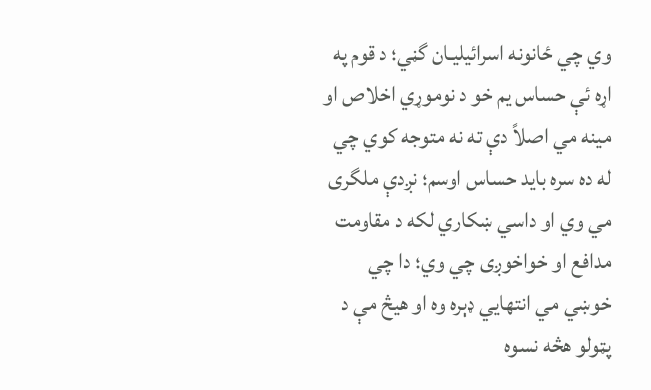وي چي ځانونه اسرائیلیـان گڼي؛ د قوم په اړه ئې حساس یم خو د نوموړي اخلاص او مینه مي اصلاً دې ته نه متوجه کوي چي له ده سره باید حساس اوسم؛ نږدې ملگری مي وي او داسي ښکاري لکه د مقاومت مدافع او خواخوږی چي وي؛ دا چي خوښي مي انتهایي ډېره وه او هیڅ مې د پټولو هڅه نسوه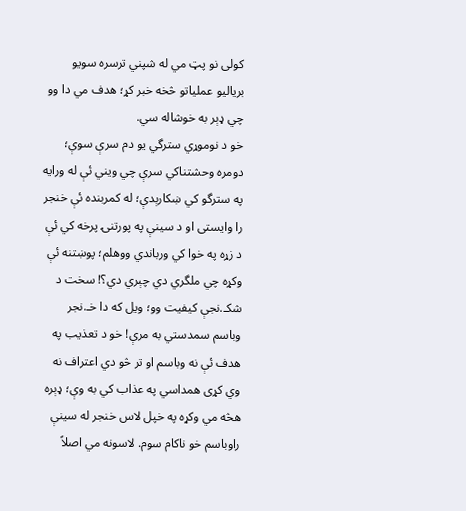کولی نو پټ مي له شپني ترسره سویو بریالیو عملیاتو څخه خبر کړ؛ هدف مي دا وو چي ډېر به خوشاله سي.
خو د نوموړي سترگي یو دم سرې سوې؛ دومره وحشتناکي سرې چي ویني ئې له ورایه په سترگو کي ښکارېدې؛ له کمربنده ئې خنجر را وایستی او د سینې په پورتنۍ پرخه کي ئې د زړه په خوا کي ورباندي ووهلم؛ پوښتنه ئې وکړه چي ملگري دي چېري دي؟! سخت د شکـ.نجې کیفیت وو؛ ویل که دا خـ.نجر وباسم سمدستي به مرې! خو د تعذیب په هدف ئې نه وباسم او تر څو دي اعتراف نه وي کړی همداسي په عذاب کي به وې؛ ډېره هڅه مي وکړه په خپل لاس خنجر له سینې راوباسم خو ناکام سوم. لاسونه مي اصلاً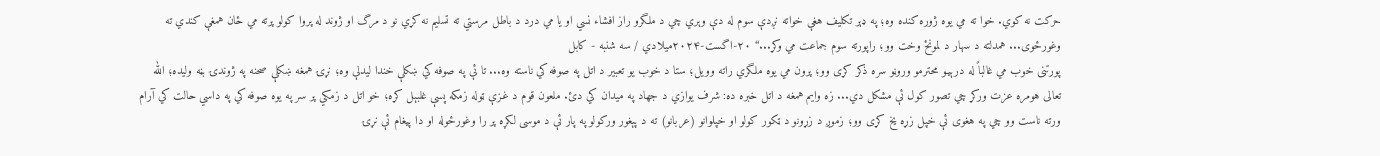حرکت نه کوي. خوا ته مي یوه ژوره کنده وه؛ په ډېر تکلیف هغې خواته نږدې سوم له دې وېري چي د ملگرو راز افشاء نسي او یا مي درد د باطل مرستي ته تسلیم نه کړي نو د مرگ او ژوند له پروا کولو پرته مي ځان همغې کندي ته وغورځوی... همدلته د سهار د لمونځ وخت وو؛ راپورته سوم جماعت مي وکړ...“ ۲۰-اگست-۲۰۲۴میلادي / سه شنبه - کابل
پورتنی خوب مي غالباً له درېیـو محترمو وروڼو سره ذکر کړی وو؛ پرون مي یوه ملگري راته وویل؛ ستا د خوب یو تعبیر د اتل په صوفه کي ناسته وه... تا ئې په صوفه کي ښکلې خندا لیدلې وه؛ نړۍ همغه ښکلې صحنه په ژوندۍ بڼه ولیده؛ الله تعالی هومره عزت ورکړ چي تصور کول ئې مشکل دي... زه وایم همغه د اتل خبره ده: شرف یوازي د جهاد په میدان کي دئ. ملعون قوم د غـزې ټوله زمکه پسې غلبېل کړه؛ خو اتل د زمکي پر سر په یوه صوفه کي په داسي حالت کي آرام ورته ناست وو چي په هغوی ئې خپل زړه یخ کړی وو؛ زموږ د زړونو د ټکور کولو او خپلوانو (عربانو) ته د پېغور ورکولو په پار ئې د موسی لکړه پر را وغورځوله او دا پیغام ئې نړۍ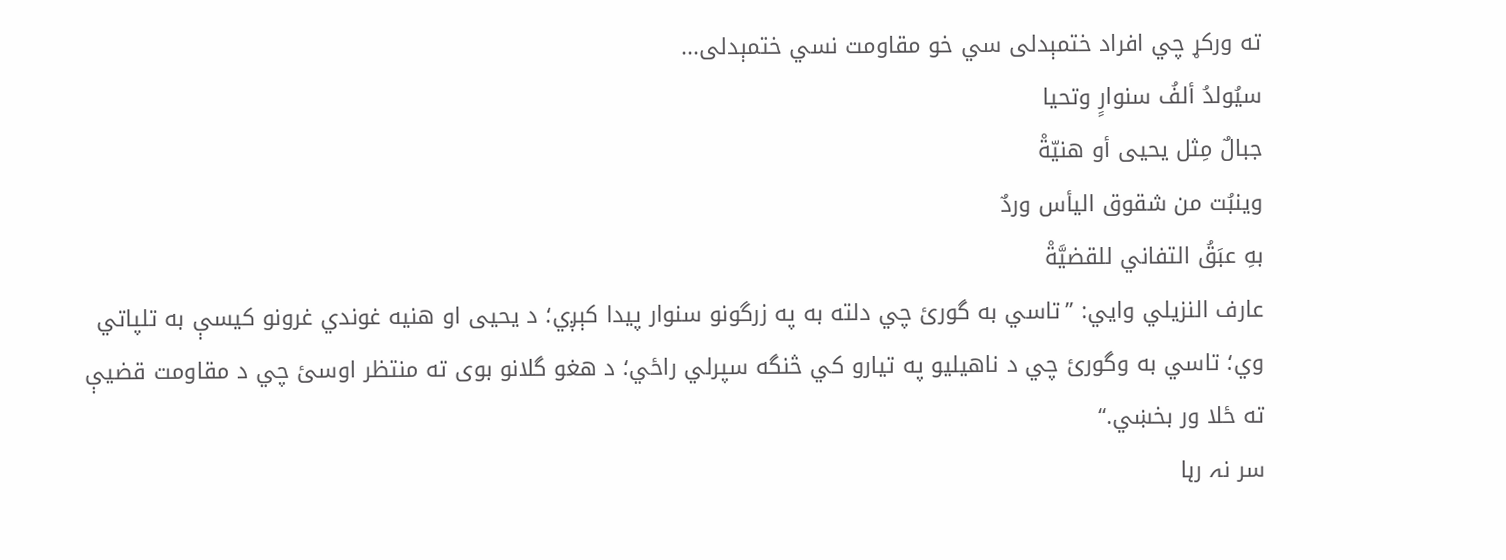ته ورکړ چي افراد ختمېدلی سي خو مقاومت نسي ختمېدلی...
سيُولدُ ألفُ سنوارٍ وتحيا
جبالٌ مِثل يحيى أو هنيّةْ
وينبُت من شقوق اليأس وردٌ
بهِ عبَقُ التفاني للقضيَّةْ
عارف النزيلي وایي: ”تاسي به گورئ چي دلته به په زرگونو سنوار پیدا کېږي؛ د یحیی او هنیه غوندي غرونو کیسې به تلپاتي وي؛ تاسي به وگورئ چي د ناهیلیو په تیارو کي څنگه سپرلي راځي؛ د هغو گلانو بوی ته منتظر اوسئ چي د مقاومت قضیې ته ځلا ور بخښي.“
سر نہ رہا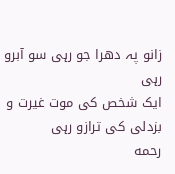زانو پہ دھرا جو رہی سو آبرو رہی
ایک شخص کی موت غیرت و بزدلی کی ترازو رہی
رحمه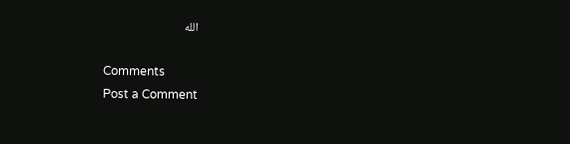الله

Comments
Post a Comment